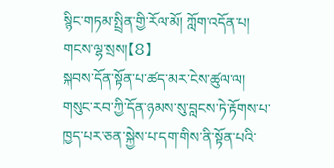སྙིང་གཏམ་སྤྲིན་གྱི་རོལ་མོ། ཀློག་འདོན་པ། གངས་ལྷ་སྲས།【8】
སྐབས་དོན་སྟོན་པ་ཚད་མར་ངེས་ཚུལ་ལ། གསུང་རབ་ཀྱི་དོན་ཉམས་སུ་བླངས་ཏེ་རྟོགས་པ་ཁྱད་པར་ཅན་སྐྱེས་པ་དག་གིས་ནི་སྟོན་པའི་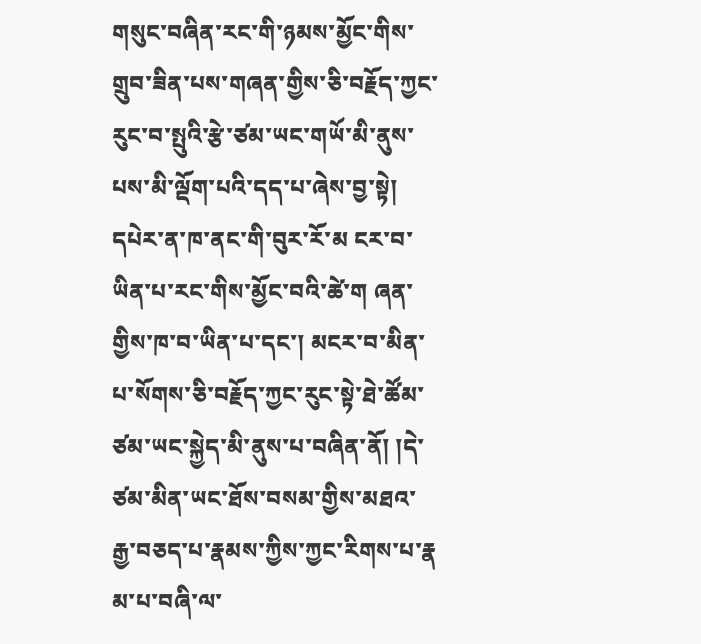གསུང་བཞིན་རང་གི་ཉམས་མྱོང་གིས་གྲུབ་ཟིན་པས་གཞན་གྱིས་ཅི་བརྗོད་ཀྱང་རུང་བ་སྤུའི་རྩེ་ཙམ་ཡང་གཡོ་མི་ནུས་པས་མི་ལྡོག་པའི་དད་པ་ཞེས་བྱ་སྟེ། དཔེར་ན་ཁ་ནང་གི་བུར་རོ་མ ངར་བ་ཡིན་པ་རང་གིས་མྱོང་བའི་ཚེ་ག ཞན་གྱིས་ཁ་བ་ཡིན་པ་དང་། མངར་བ་མིན་པ་སོགས་ཅི་བརྗོད་ཀྱང་རུང་སྟེ་ཐེ་ཚོམ་ཙམ་ཡང་སྐྱེད་མི་ནུས་པ་བཞིན་ནོ། །དེ་ཙམ་མིན་ཡང་ཐོས་བསམ་གྱིས་མཐའ་རྒྱ་བཅད་པ་རྣམས་ཀྱིས་ཀྱང་རིགས་པ་རྣ མ་པ་བཞི་ལ་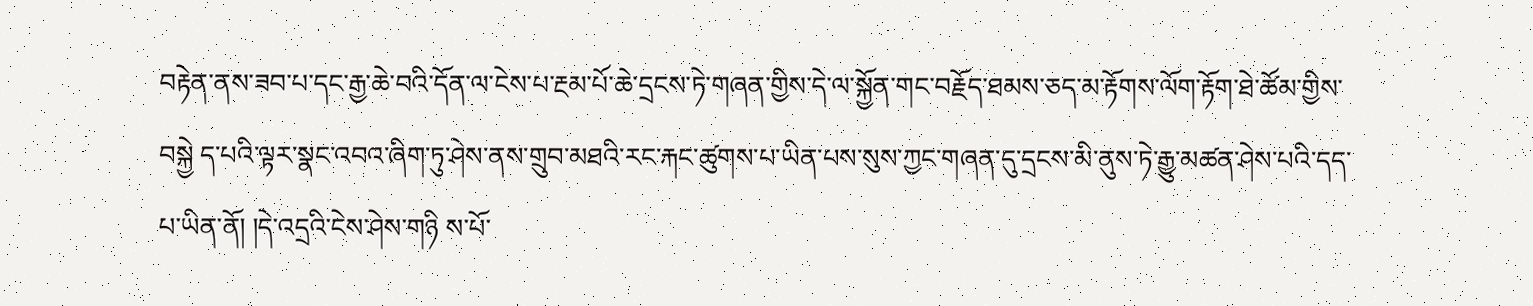བརྟེན་ནས་ཟབ་པ་དང་རྒྱ་ཆེ་བའི་དོན་ལ་ངེས་པ་རྔམ་པོ་ཆེ་དྲངས་ཏེ་གཞན་གྱིས་དེ་ལ་སྐྱོན་གང་བརྗོད་ཐམས་ཅད་མ་རྟོགས་ལོག་རྟོག་ཐེ་ཚོམ་གྱིས་བསྐྱེ ད་པའི་ལྟར་སྣང་འབའ་ཞིག་ཏུ་ཤེས་ནས་གྲུབ་མཐའི་རང་རྐང་ཚུགས་པ་ཡིན་པས་སུས་ཀྱང་གཞན་དུ་དྲངས་མི་ནུས་ཏེ་རྒྱུ་མཚན་ཤེས་པའི་དད་པ་ཡིན་ནོ། །དེ་འདྲའི་ངེས་ཤེས་གཉི ས་པོ་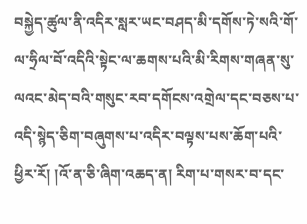བསྐྱེད་ཚུལ་ནི་འདིར་སླར་ཡང་བཤད་མི་དགོས་ཏེ་སའི་གོ་ལ་ཧྲིལ་བོ་འདིའི་སྟེང་ལ་ཆགས་པའི་མི་རིགས་གཞན་སུ་ལའང་མེད་བའི་གསུང་རབ་དགོངས་འགྲེལ་དང་བཅས་པ་འདི་སྙེད་ཅིག་བཞུགས་པ་འདིར་བལྟས་པས་ཆོག་པའི་ཕྱིར་རོ། །འོ་ན་ཅི་ཞིག་འཆད་ན། རིག་པ་གསར་བ་དང་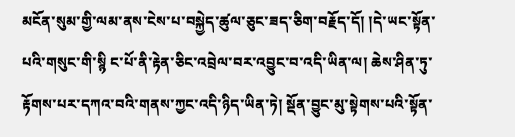མངོན་སུམ་གྱི་ལམ་ནས་ངེས་པ་བསྐྱེད་ཚུལ་ཅུང་ཟད་ཅིག་བརྗོད་དོ། །དེ་ཡང་སྟོན་པའི་གསུང་གི་སྙི ང་པོ་ནི་རྟེན་ཅིང་འབྲེལ་བར་འབྱུང་བ་འདི་ཡིན་ལ། ཆེས་ཤིན་ཏུ་རྟོགས་པར་དཀའ་བའི་གནས་ཀྱང་འདི་ཉིད་ཡིན་ཏེ། སྡོན་བྱུང་མུ་སྟེགས་པའི་སྟོན་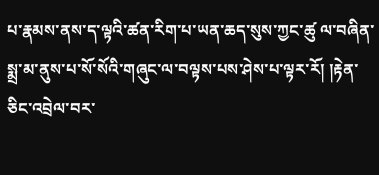པ་རྣམས་ནས་ད་ལྟའི་ཚན་རིག་པ་ཡན་ཆད་སུས་ཀྱང་ཚུ ལ་བཞིན་སྨྲ་མ་ནུས་པ་སོ་སོའི་གཞུང་ལ་བལྟས་པས་ཤེས་པ་ལྟར་རོ། །རྟེན་ཅིང་འབྲེལ་བར་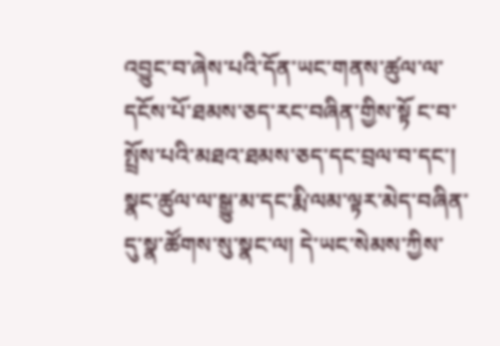འབྱུང་བ་ཞེས་པའི་དོན་ཡང་གནས་ཚུལ་ལ་དངོས་པོ་ཐམས་ཅད་རང་བཞིན་གྱིས་སྟོ ང་བ་སྤྲོས་པའི་མཐའ་ཐམས་ཅད་དང་བྲལ་བ་དང་། སྣང་ཚུལ་ལ་སྒྱུ་མ་དང་རྨི་ལམ་ལྟར་མེད་བཞིན་དུ་སྣ་ཚོགས་སུ་སྣང་ལ། དེ་ཡང་སེམས་ཀྱིས་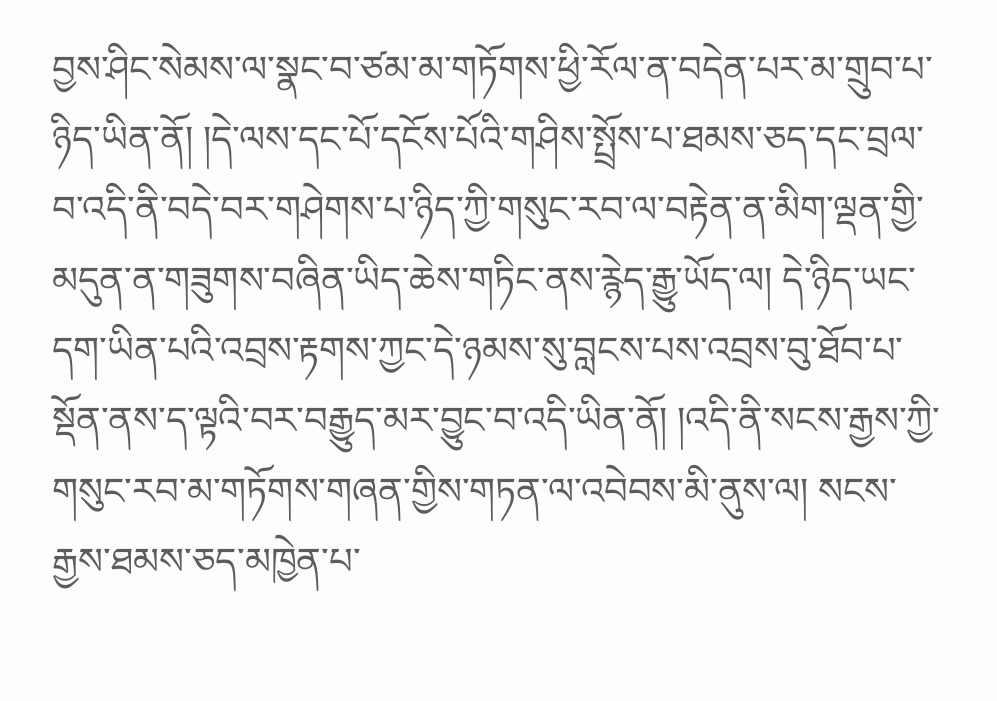བྱས་ཤིང་སེམས་ལ་སྣང་བ་ཙམ་མ་གཏོགས་ཕྱི་རོལ་ན་བདེན་པར་མ་གྲུབ་པ་ཉིད་ཡིན་ནོ། །དེ་ལས་དང་པོ་དངོས་པོའི་གཤིས་སྤྲོས་པ་ཐམས་ཅད་དང་བྲལ་བ་འདི་ནི་བདེ་བར་གཤེགས་པ་ཉིད་ཀྱི་གསུང་རབ་ལ་བརྟེན་ན་མིག་ལྡན་གྱི་མདུན་ན་གཟུགས་བཞིན་ཡིད་ཆེས་གཏིང་ནས་རྙེད་རྒྱུ་ཡོད་ལ། དེ་ཉིད་ཡང་དག་ཡིན་པའི་འབྲས་རྟགས་ཀྱང་དེ་ཉམས་སུ་བླངས་པས་འབྲས་བུ་ཐོབ་པ་སྡོན་ནས་ད་ལྟའི་བར་བརྒྱུད་མར་བྱུང་བ་འདི་ཡིན་ནོ། །འདི་ནི་སངས་རྒྱས་ཀྱི་གསུང་རབ་མ་གཏོགས་གཞན་གྱིས་གཏན་ལ་འབེབས་མི་ནུས་ལ། སངས་རྒྱས་ཐམས་ཅད་མཁྱེན་པ་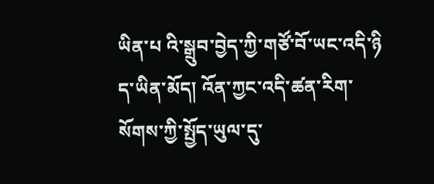ཡིན་པ འི་སྒྲུབ་བྱེད་ཀྱི་གཙོ་བོ་ཡང་འདི་ཉི ད་ཡིན་མོད། འོན་ཀྱང་འདི་ཚན་རིག་སོགས་ཀྱི་སྤྱོད་ཡུལ་དུ་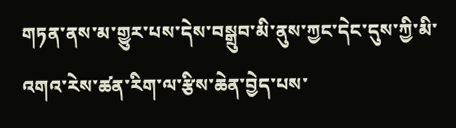གཏན་ནས་མ་གྱུར་པས་དེས་བསྒྲུབ་མི་ནུས་ཀྱང་དེང་དུས་ཀྱི་མི་འགའ་རེས་ཚན་རིག་ལ་རྩིས་ཆེན་བྱེད་པས་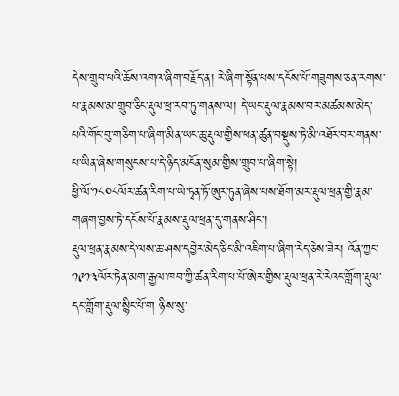དེས་གྲུབ་པའི་ཆོས་འགའ་ཞིག་བརྗོད་ན། རེ་ཞིག་སྟོན་པས་དངོས་པོ་གཟུགས་ཅན་རགས་པ་རྣམས་མ་གྲུབ་ཅིང་རྡུལ་ཕྲ་རབ་ཏུ་གནས་ལ། དེ་ཡང་རྡུལ་རྣམས་བར་མཚམས་མེད་པའི་གོང་བུ་གཅིག་པ་ཞིག་མིན་ཡང་ཆུ་རྡུལ་གྱིས་ཕན་ཚུན་བསྡུས་ཏེ་མི་འཐོར་བར་གནས་པ་ཡིན་ཞེས་གསུངས་པ་དེ་ཉིད་མངོན་སུམ་གྱིས་གྲུབ་པ་ཞིག་སྟེ།
ཕྱི་ལོ་༡༨༠༨ལོར་ཚན་རིག་པ་ཡེ་ཏྭན་ཏོ་ཨུར་ཏུན་ཞེས་པས་ཐོག་མར་རྡུལ་ཕྲན་གྱི་རྣམ་གཞག་བྱས་ཏེ་དངོས་པོ་རྣམས་རྡུལ་ཕྲན་དུ་གནས་ཤིང་།
རྡུལ་ཕྲན་རྣམས་དེ་ལས་ཆ་ཤས་དབྱེར་མེད་ཅིང་མི་འཇིག་པ་ཞིག་རེད་ཅེས་ཟེར། འོན་ཀྱང་༡༩༡༣ལོར་ཏེན་མག་རྒྱལ་ཁབ་ཀྱི་ཚན་རིག་པ་པོ་ཨེར་གྱིས་རྡུལ་ཕྲན་རེ་རེའང་གློག་རྡུལ་དང་གློག་རྡུལ་སྙིང་པོ་ག ཉིས་སུ་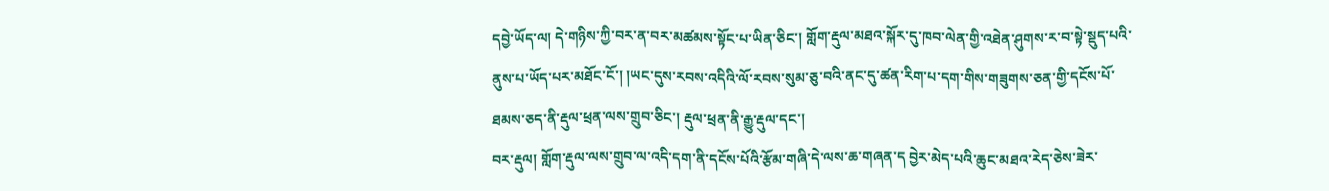དབྱེ་ཡོད་ལ། དེ་གཉིས་ཀྱི་བར་ན་བར་མཚམས་སྟོང་པ་ཡིན་ཅིང་། གློག་རྡུལ་མཐའ་སྐོར་དུ་ཁབ་ལེན་གྱི་འཐེན་ཤུགས་ར་བ་སྟེ་སྡུད་པའི་ནུས་པ་ཡོད་པར་མཐོང་ངོ་། །ཡང་དུས་རབས་འདིའི་ལོ་རབས་སུམ་ཅུ་བའི་ནང་དུ་ཚན་རིག་པ་དག་གིས་གཟུགས་ཅན་གྱི་དངོས་པོ་ཐམས་ཅད་ནི་རྡུལ་ཕྲན་ལས་གྲུབ་ཅིང་། རྡུལ་ཕྲན་ནི་རྒྱུ་རྡུལ་དང་།
བར་རྡུལ། གློག་རྡུལ་ལས་གྲུབ་ལ་འདི་དག་ནི་དངོས་པོའི་རྩོམ་གཞི་དེ་ལས་ཆ་གཞན་ད བྱེར་མེད་པའི་ཆུང་མཐའ་རེད་ཅེས་ཟེར་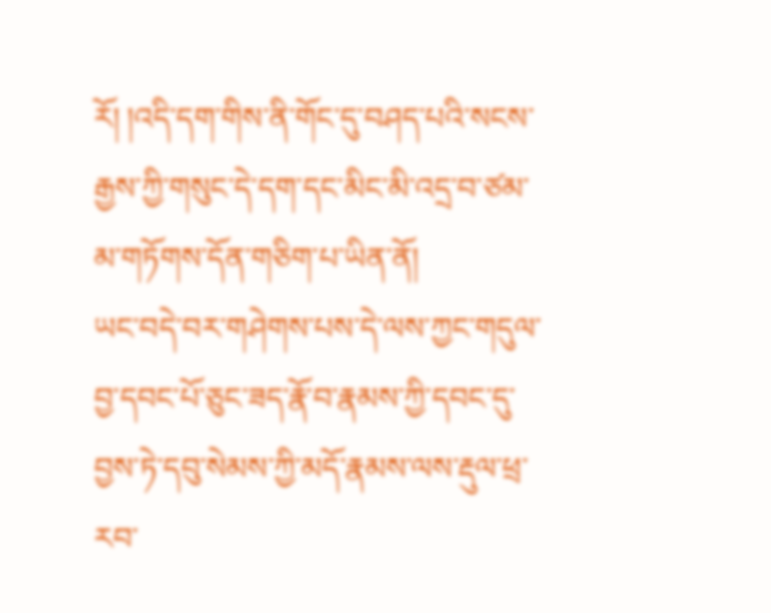རོ། །འདི་དག་གིས་ནི་གོང་དུ་བཤད་པའི་སངས་རྒྱས་ཀྱི་གསུང་དེ་དག་དང་མིང་མི་འདྲ་བ་ཙམ་མ་གཏོགས་དོན་གཅིག་པ་ཡིན་ནོ།
ཡང་བདེ་བར་གཤེགས་པས་དེ་ལས་ཀྱང་གདུལ་བྱ་དབང་པོ་ཅུང་ཟད་རྣོ་བ་རྣམས་ཀྱི་དབང་དུ་བྱས་ཏེ་དབུ་སེམས་ཀྱི་མདོ་རྣམས་ལས་རྡུལ་ཕྲ་རབ་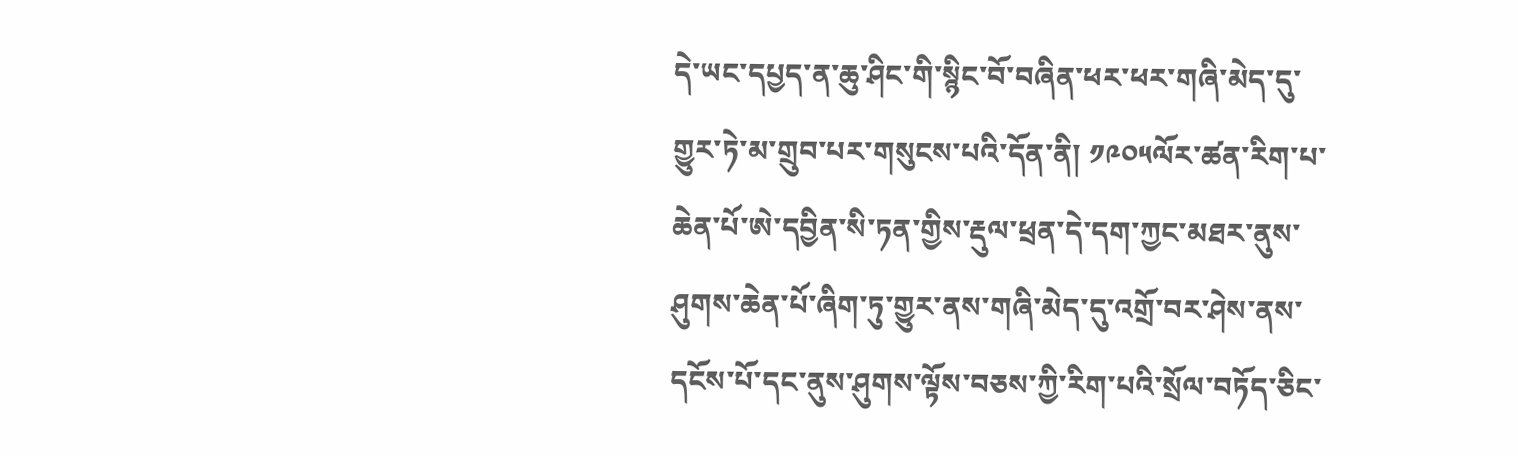དེ་ཡང་དཔྱད་ན་ཆུ་ཤིང་གི་སྙིང་བོ་བཞིན་ཕར་ཕར་གཞི་མེད་དུ་གྱུར་ཏེ་མ་གྲུབ་པར་གསུངས་པའི་དོན་ནི། ༡༩༠༥ལོར་ཚན་རིག་པ་ཆེན་པོ་ཨེ་དབྱིན་སི་ཏན་གྱིས་རྡུལ་ཕྲན་དེ་དག་ཀྱང་མཐར་ནུས་ཤུགས་ཆེན་པོ་ཞིག་ཏུ་གྱུར་ནས་གཞི་མེད་དུ་འགྲོ་བར་ཤེས་ནས་དངོས་པོ་དང་ནུས་ཤུགས་ལྟོས་བཅས་ཀྱི་རིག་པའི་སྲོལ་བཏོད་ཅིང་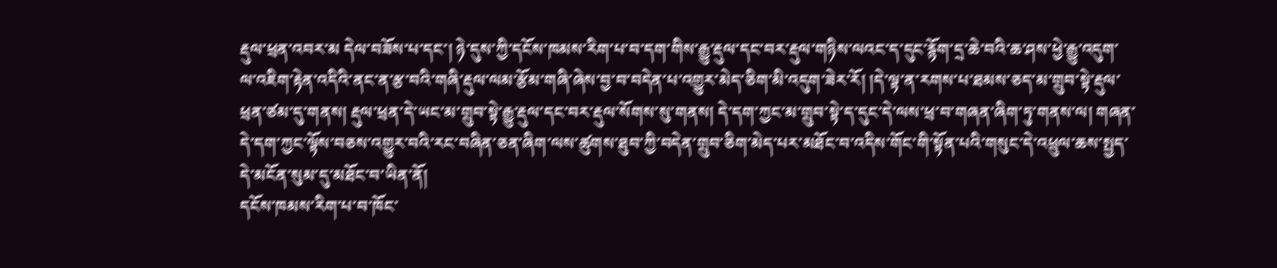རྡུལ་ཕྲན་འབར་མ དེལ་བཟོས་པ་དང་། ཉེ་དུས་ཀྱི་དངོས་ཁམས་རིག་པ་བ་དག་གིས་རྒྱུ་རྡུལ་དང་བར་རྡུལ་གཉིས་ལའང་ད་དུང་རྙོག་དྲ་ཆེ་བའི་ཆ་ཤས་ཕྱེ་རྒྱུ་འདུག་ལ་འཇིག་རྟེན་འདིའི་ནང་ན་རྩ་བའི་གཞི་རྡུལ་ལམ་རྩོམ་གཞི་ཞེས་བྱ་བ་བདེན་པ་འགྱུར་མེད་ཅིག་མི་འདུག་ཟེར་རོ། །དེ་ལྟ་ན་རགས་པ་ཐམས་ཅད་མ་གྲུབ་སྟེ་རྡུལ་ཕྲན་ཙམ་དུ་གནས། རྡུལ་ཕྲན་དེ་ཡང་མ་གྲུབ་སྟེ་རྒྱུ་རྡུལ་དང་བར་རྡུལ་སོགས་སུ་གནས། དེ་དག་ཀྱང་མ་གྲུབ་སྟེ་ད་དུང་དེ་ལས་ཕྲ་བ་གཞན་ཞིག་ཏུ་གནས་ལ། གཞན་དེ་དག་ཀྱང་ལྟོས་བཅས་འགྱུར་བའི་རང་བཞིན་ཅན་ཞིག་ལས་ཚུགས་ཐུབ་ཀྱི་བདེན་གྲུབ་ཅིག་མེད་པར་མཐོང་བ་འདིས་གོང་གི་སྟོན་པའི་གསུང་དེ་འཕྲུལ་ཆས་སྤྱད་དེ་མངོན་སུམ་དུ་མཐོང་བ་ཡིན་ནོ།
དངོས་ཁམས་རིག་པ་བ་ཁོང་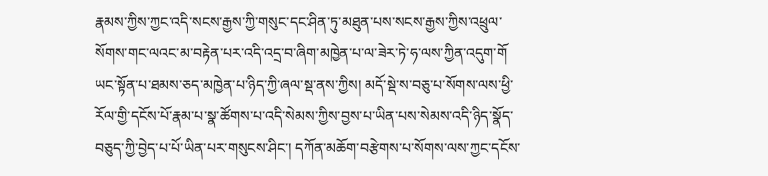རྣམས་ཀྱིས་ཀྱང་འདི་སངས་རྒྱས་ཀྱི་གསུང་དང་ཤིན་ཏུ་མཐུན་པས་སངས་རྒྱས་ཀྱིས་འཕྲུལ་སོགས་གང་ལའང་མ་བརྟེན་པར་འདི་འདྲ་བ་ཞིག་མཁྱེན་པ་ལ་ཟེར་ཏེ་ཧ་ལས་ཀྱིན་འདུག་གོ
ཡང་སྟོན་པ་ཐམས་ཅད་མཁྱེན་པ་ཉིད་ཀྱི་ཞལ་སྡ་ནས་ཀྱིས། མདོ་སྡེ་ས་བཅུ་པ་སོགས་ལས་ཕྱི་རོལ་གྱི་དངོས་པོ་རྣམ་པ་སྣ་ཚོགས་པ་འདི་སེམས་ཀྱིས་བྱས་པ་ཡིན་པས་སེམས་འདི་ཉིད་སྣོད་བཅུད་ཀྱི་བྱེད་པ་པོ་ཡིན་པར་གསུངས་ཤིང་། དཀོན་མཆོག་བརྩེགས་པ་སོགས་ལས་ཀྱང་དངོས་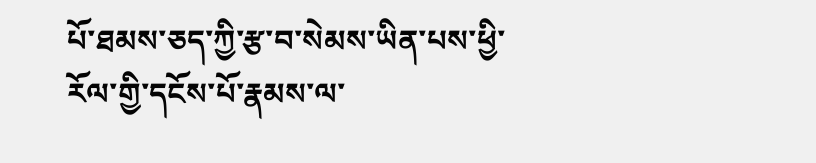པོ་ཐམས་ཅད་ཀྱི་རྩ་བ་སེམས་ཡིན་པས་ཕྱི་རོལ་གྱི་དངོས་པོ་རྣམས་ལ་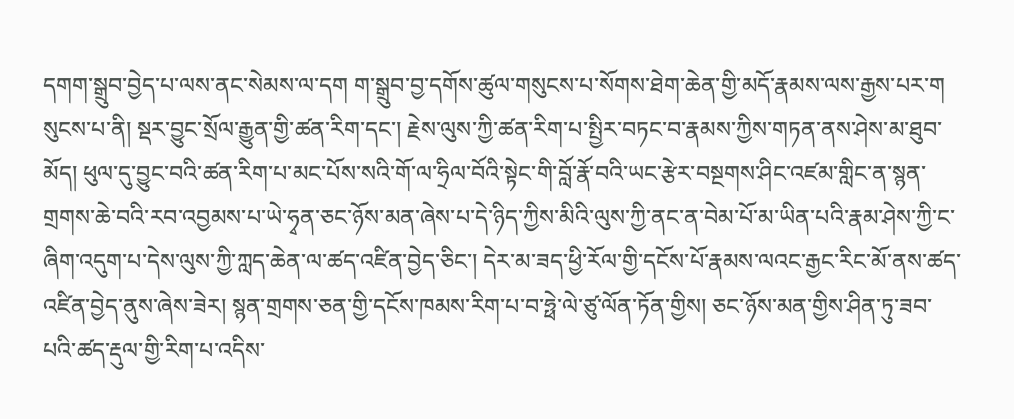དགག་སྒྲུབ་བྱེད་པ་ལས་ནང་སེམས་ལ་དག ག་སྒྲུབ་བྱ་དགོས་ཚུལ་གསུངས་པ་སོགས་ཐེག་ཆེན་གྱི་མདོ་རྣམས་ལས་རྒྱས་པར་ག སུངས་པ་ནི། སྡར་བྱུང་སྲོལ་རྒྱུན་གྱི་ཚན་རིག་དང་། རྗེས་ལུས་ཀྱི་ཚན་རིག་པ་སྤྱིར་བཏང་བ་རྣམས་ཀྱིས་གཏན་ནས་ཤེས་མ་ཐུབ་མོད། ཕུལ་དུ་བྱུང་བའི་ཚན་རིག་པ་མང་པོས་སའི་གོ་ལ་ཧྲིལ་བོའི་སྟེང་གི་བློ་རྣོ་བའི་ཡང་རྩེར་བསྔགས་ཤིང་འཛམ་གླིང་ན་སྙན་གྲགས་ཆེ་བའི་རབ་འབྱམས་པ་ཡེ་ཧྭན་ཅང་ཉོས་མན་ཞེས་པ་དེ་ཉིད་ཀྱིས་མིའི་ལུས་ཀྱི་ནང་ན་བེམ་པོ་མ་ཡིན་པའི་རྣམ་ཤེས་ཀྱི་ང་ཞིག་འདུག་པ་དེས་ལུས་ཀྱི་ཀླད་ཆེན་ལ་ཚད་འཛིན་བྱེད་ཅིང་། དེར་མ་ཟད་ཕྱི་རོལ་གྱི་དངོས་པོ་རྣམས་ལའང་རྒྱང་རིང་མོ་ནས་ཚད་འཛིན་བྱེད་ནུས་ཞེས་ཟེར། སྙན་གྲགས་ཅན་གྱི་དངོས་ཁམས་རིག་པ་བ་ཧྥེ་ལེ་ཙུ་ལོན་ཏོན་གྱིས། ཅང་ཉོས་མན་གྱིས་ཤིན་ཏུ་ཟབ་པའི་ཚད་རྡུལ་གྱི་རིག་པ་འདིས་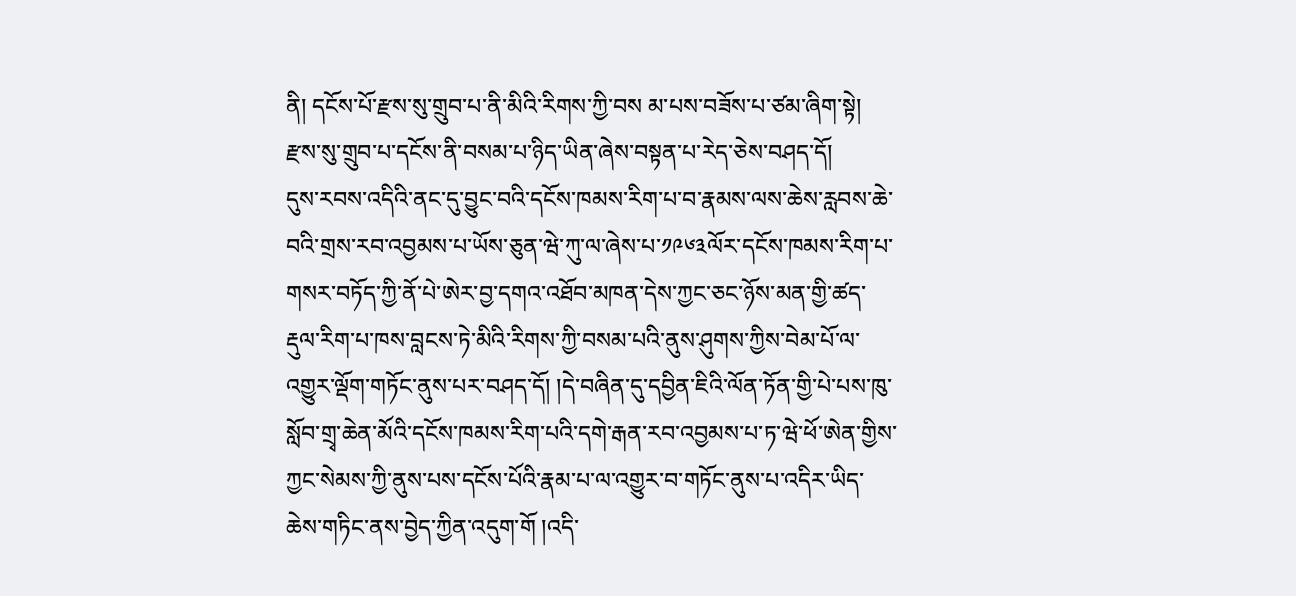ནི། དངོས་པོ་རྫས་སུ་གྲུབ་པ་ནི་མིའི་རིགས་ཀྱི་བས མ་པས་བཟོས་པ་ཙམ་ཞིག་སྟེ། རྫས་སུ་གྲུབ་པ་དངོས་ནི་བསམ་པ་ཉིད་ཡིན་ཞེས་བསྟན་པ་རེད་ཅེས་བཤད་དོ།
དུས་རབས་འདིའི་ནང་དུ་བྱུང་བའི་དངོས་ཁམས་རིག་པ་བ་རྣམས་ལས་ཆེས་རླབས་ཆེ་བའི་གྲས་རབ་འབྱམས་པ་ཡོས་ཅུན་ཝེ་ཀུ་ལ་ཞེས་པ་༡༩༦༣ལོར་དངོས་ཁམས་རིག་པ་གསར་བཏོད་ཀྱི་ནོ་པེ་ཨེར་བྱ་དགའ་འཐོབ་མཁན་དེས་ཀྱང་ཅང་ཉོས་མན་གྱི་ཚད་རྡུལ་རིག་པ་ཁས་བླངས་ཏེ་མིའི་རིགས་ཀྱི་བསམ་པའི་ནུས་ཤུགས་ཀྱིས་བེམ་པོ་ལ་འགྱུར་ལྡོག་གཏོང་ནུས་པར་བཤད་དོ། །དེ་བཞིན་དུ་དབྱིན་ཇིའི་ལོན་ཏོན་གྱི་པེ་པས་ཁུ་སློབ་གྲྭ་ཆེན་མོའི་དངོས་ཁམས་རིག་པའི་དགེ་རྒན་རབ་འབྱམས་པ་ཏ་ཝེ་ཕོ་ཨེན་གྱིས་ཀྱང་སེམས་ཀྱི་ནུས་པས་དངོས་པོའི་རྣམ་པ་ལ་འགྱུར་བ་གཏོང་ནུས་པ་འདིར་ཡིད་ཆེས་གཏིང་ནས་བྱེད་ཀྱིན་འདུག་གོ །འདི་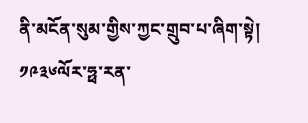ནི་མངོན་སུམ་གྱིས་ཀྱང་གྲུབ་པ་ཞིག་སྟེ།
༡༩༣༦ལོར་ཧྥ་རན་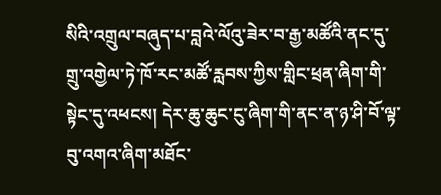སིའི་འགྲུལ་བཞུད་པ་བླའེ་ལོའུ་ཟེར་བ་རྒྱ་མཚོའི་ནང་དུ་གྲུ་འགྱེལ་ཏེ་ཁོ་རང་མཚོ་རླབས་ཀྱིས་གླིང་ཕྲན་ཞིག་གི་སྟེང་དུ་འཕངས། དེར་ཆུ་ཆུང་ངུ་ཞིག་གི་ནང་ན་ཉ་ཤི་བོ་ལྟ་བུ་འགའ་ཞིག་མཐོང་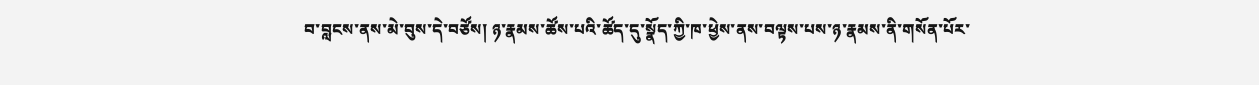བ་བླངས་ནས་མེ་བུས་དེ་བཙོས། ཉ་རྣམས་ཚོས་པའི་ཚོད་དུ་སྣོད་ཀྱི་ཁ་ཕྱེས་ནས་བལྟས་པས་ཉ་རྣམས་ནི་གསོན་པོར་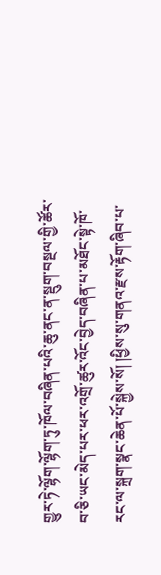གྱུར་ཏེ་ལྷོག་ལྷོག་ཏུ་ཁོལ་བཞིན་པའི་ཆུ་ནང་ན་སྡུག་བསྔལ་གྱི་ཚོར་བ་ཅི་ཡང་མེད་པར་ཕར་འགྲོ་ཚུར་འོང་བྱེད་བཞིན་པ་མཐོང་སྟེ་ཁོ་རང་ལ་སྐྲག་སྣང་ཆེན་པོ་སྐྱེས་སོ། །ཕྱིས་སུ་གནའ་རྫས་རྟོག་ཞིབ་པ་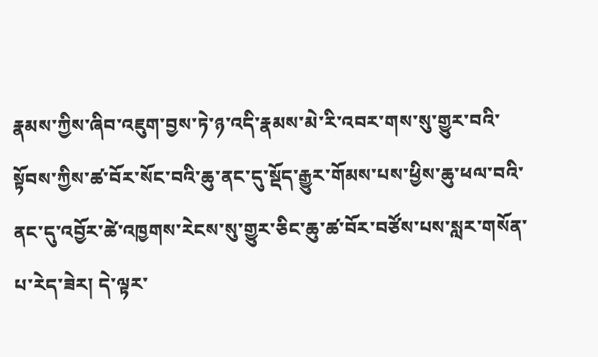རྣམས་ཀྱིས་ཞིབ་འཇུག་བྱས་ཏེ་ཉ་འདི་རྣམས་མེ་རི་འབར་གས་སུ་གྱུར་བའི་སྟོབས་ཀྱིས་ཚ་བོར་སོང་བའི་ཆུ་ནང་དུ་སྡོད་རྒྱུར་གོམས་པས་ཕྱིས་ཆུ་ཕལ་བའི་ནང་དུ་འབྱོར་ཚེ་འཁྱགས་རེངས་སུ་གྱུར་ཅིང་ཆུ་ཚ་བོར་བཙོས་པས་སླར་གསོན་པ་རེད་ཟེར། དེ་ལྟར་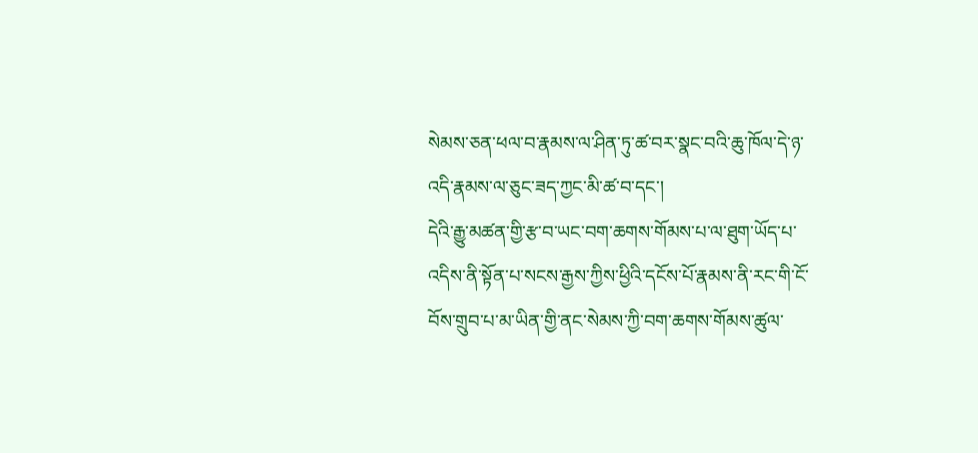སེམས་ཅན་ཕལ་བ་རྣམས་ལ་ཤིན་ཏུ་ཚ་བར་སྣང་བའི་ཆུ་ཁོལ་དེ་ཉ་འདི་རྣམས་ལ་ཅུང་ཟད་ཀྱང་མི་ཚ་བ་དང་།
དེའི་རྒྱུ་མཚན་གྱི་རྩ་བ་ཡང་བག་ཆགས་གོམས་པ་ལ་ཐུག་ཡོད་པ་འདིས་ནི་སྟོན་པ་སངས་རྒྱས་ཀྱིས་ཕྱིའི་དངོས་པོ་རྣམས་ནི་རང་གི་ངོ་བོས་གྲུབ་པ་མ་ཡིན་གྱི་ནང་སེམས་ཀྱི་བག་ཆགས་གོམས་ཚུལ་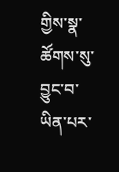གྱིས་སྣ་ཚོགས་སུ་བྱུང་བ་ཡིན་པར་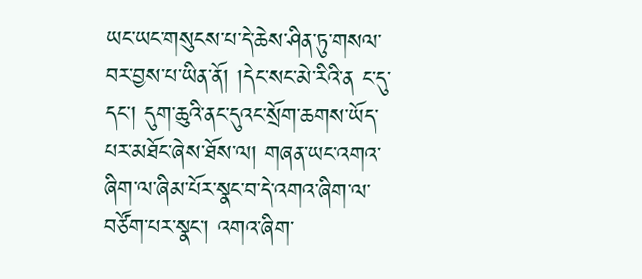ཡང་ཡང་གསུངས་པ་དེ་ཆེས་ཤིན་ཏུ་གསལ་བར་བྱས་པ་ཡིན་ནོ། །དེང་སང་མེ་རིའི་ན ང་དུ་དང་། དུག་ཆུའི་ནང་དུའང་སྲོག་ཆགས་ཡོད་པར་མཐོང་ཞེས་ཐོས་ལ། གཞན་ཡང་འགའ་ཞིག་ལ་ཞིམ་པོར་སྣང་བ་དེ་འགའ་ཞིག་ལ་བཙོག་པར་སྣང་། འགའ་ཞིག་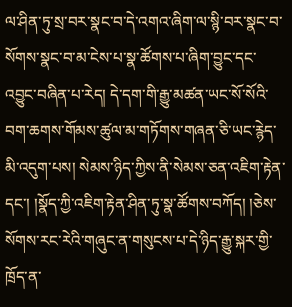ལ་ཤིན་ཏུ་སྲ་བར་སྣང་བ་དེ་འགའ་ཞིག་ལ་སྙི་བར་སྣང་བ་སོགས་སྣང་བ་མ་ངེས་པ་སྣ་ཚོགས་པ་ཞིག་བྱུང་དང་འབྱུང་བཞིན་པ་རེད། དེ་དག་གི་རྒྱུ་མཚན་ཡང་སོ་སོའི་བག་ཆགས་གོམས་ཚུལ་མ་གཏོགས་གཞན་ཅི་ཡང་རྙེད་མི་འདུག་པས། སེམས་ཉིད་ཀྱིས་ནི་སེམས་ཅན་འཇིག་རྟེན་དང་། །སྣོད་ཀྱི་འཇིག་རྟེན་ཤིན་ཏུ་སྣ་ཚོགས་བཀོད། །ཅེས་སོགས་རང་རེའི་གཞུང་ན་གསུངས་པ་དེ་ཉིད་རྒྱུ་སྐར་གྱི་ཁྲོད་ན་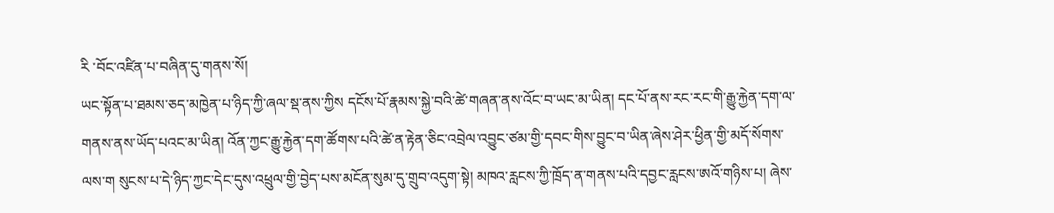རི ་བོང་འཛིན་པ་བཞིན་དུ་གནས་སོ།
ཡང་སྟོན་པ་ཐམས་ཅད་མཁྱེན་པ་ཉིད་ཀྱི་ཞལ་སྡ་ནས་ཀྱིས དངོས་པོ་རྣམས་སྐྱེ་བའི་ཚེ་གཞན་ནས་འོང་བ་ཡང་མ་ཡིན། དང་པོ་ནས་རང་རང་གི་རྒྱུ་རྐྱེན་དག་ལ་གནས་ནས་ཡོད་པའང་མ་ཡིན། འོན་ཀྱང་རྒྱུ་རྐྱེན་དག་ཚོགས་པའི་ཚེ་ན་རྟེན་ཅིང་འབྲེལ་འབྱུང་ཙམ་གྱི་དབང་གིས་བྱུང་བ་ཡིན་ཞེས་ཤེར་ཕྱིན་གྱི་མདོ་སོགས་ལས་ག སུངས་པ་དེ་ཉིད་ཀྱང་དེང་དུས་འཕྲུལ་གྱི་བྱེད་པས་མངོན་སུམ་དུ་གྲུབ་འདུག་སྟེ། མཁའ་རླངས་ཀྱི་ཁྲོད་ན་གནས་པའི་དབྱང་རླངས་ཨའོ་གཉིས་པ། ཞེས་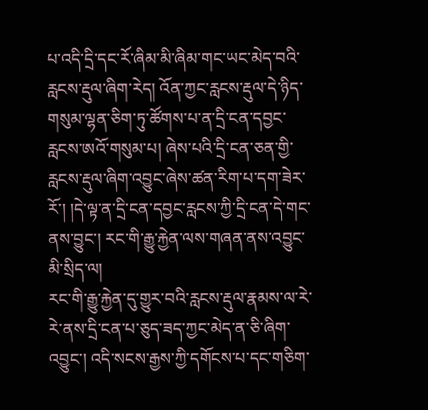པ་འདི་དྲི་དང་རོ་ཞིམ་མི་ཞིམ་གང་ཡང་མེད་བའི་རླངས་རྡུལ་ཞིག་རེད། འོན་ཀྱང་རླངས་རྡུལ་དེ་ཉིད་གསུམ་ལྷན་ཅིག་ཏུ་ཚོགས་པ་ན་དྲི་ངན་དབྱང་རླངས་ཨའོ་གསུམ་པ། ཞེས་པའི་དྲི་ངན་ཅན་གྱི་རླངས་རྡུལ་ཞིག་འབྱུང་ཞེས་ཚན་རིག་པ་དག་ཟེར་རོ་། །དེ་ལྟ་ན་དྲི་ངན་དབྱང་རླངས་ཀྱི་དྲི་ངན་དེ་གང་ནས་བྱུང་། རང་གི་རྒྱུ་རྐྱེན་ལས་གཞན་ནས་འབྱུང་མི་སྲིད་ལ།
རང་གི་རྒྱུ་རྐྱེན་དུ་གྱུར་བའི་རླངས་རྡུལ་རྣམས་ལ་རེ་རེ་ནས་དྲི་ངན་པ་ཅུད་ཟད་ཀྱང་མེད་ན་ཅི་ཞིག་འབྱུང་། འདི་སངས་རྒྱས་ཀྱི་དགོངས་པ་དང་གཅིག་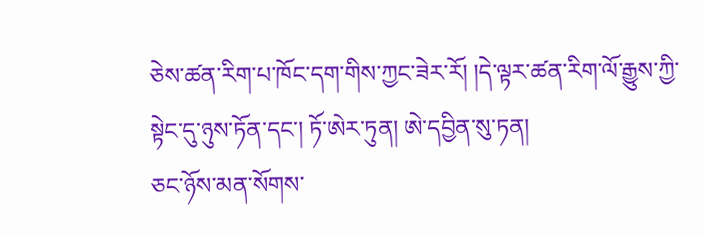ཅེས་ཚན་རིག་པ་ཁོང་དག་གིས་ཀྱང་ཟེར་རོ། །དེ་ལྟར་ཚན་རིག་ལོ་རྒྱུས་ཀྱི་སྟེང་དུ་ཉུས་ཏོན་དང་། ཏོ་ཨེར་ཏུན། ཨེ་དབྱིན་སུ་ཏན།
ཅང་ཉོས་མན་སོགས་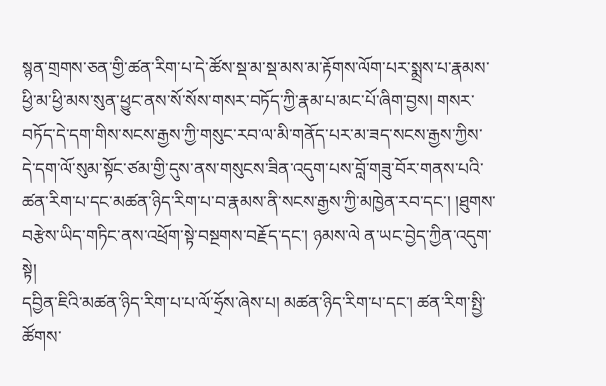སྙན་གྲགས་ཅན་གྱི་ཚན་རིག་པ་དེ་ཚོས་སྡ་མ་སྡ་མས་མ་རྟོགས་ལོག་པར་སྨྲས་པ་རྣམས་ཕྱི་མ་ཕྱི་མས་སུན་ཕྱུང་ནས་སོ་སོས་གསར་བཏོད་ཀྱི་རྣམ་པ་མང་པོ་ཞིག་བྱས། གསར་བཏོད་དེ་དག་གིས་སངས་རྒྱས་ཀྱི་གསུང་རབ་ལ་མི་གནོད་པར་མ་ཟད་སངས་རྒྱས་ཀྱིས་དེ་དག་ལོ་སུམ་སྟོང་ཙམ་གྱི་དུས་ནས་གསུངས་ཟིན་འདུག་པས་བློ་གཟུ་བོར་གནས་པའི་ཚན་རིག་པ་དང་མཚན་ཉིད་རིག་པ་བ་རྣམས་ནི་སངས་རྒྱས་ཀྱི་མཁྱེན་རབ་དང་། །ཐུགས་བརྩེས་ཡིད་གཏིང་ནས་འཕྲོག་སྟེ་བསྔགས་བརྗོད་དང་། ཉམས་ལེ ན་ཡང་བྱེད་ཀྱིན་འདུག་སྟེ།
དབྱིན་ཇིའི་མཚན་ཉིད་རིག་པ་པ་ལོ་ཧྲོས་ཞེས་པ། མཚན་ཉིད་རིག་པ་དང་། ཚན་རིག་སྤྱི་ཚོགས་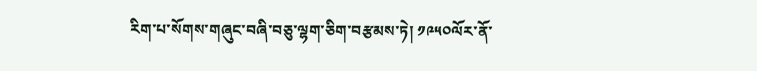རིག་པ་སོགས་གཞུང་བཞི་བཅུ་ལྷག་ཅིག་བརྩམས་ཏེ། ༡༩༥༠ལོར་ནོ་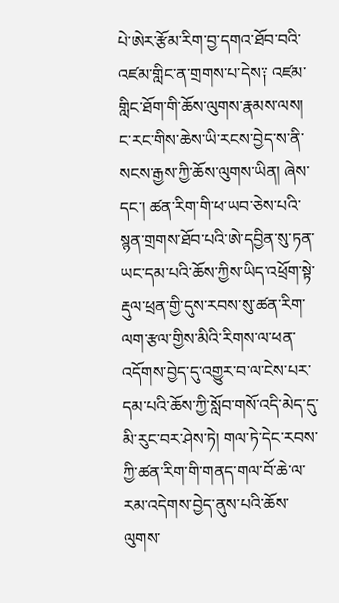པེ་ཨེར་རྩོམ་རིག་བྱ་དགའ་ཐོབ་བའི་འཛམ་གླིང་ན་གྲགས་པ་དེས༑ འཛམ་གླིང་ཐོག་གི་ཆོས་ལུགས་རྣམས་ལས། ང་རང་གིས་ཆེས་ཡི་རངས་བྱེད་ས་ནི་སངས་རྒྱས་ཀྱི་ཆོས་ལུགས་ཡིན། ཞེས་དང་། ཚན་རིག་གི་ཕ་ཡབ་ཅེས་པའི་སྙན་གྲགས་ཐོབ་པའི་ཨེ་དབྱིན་སུ་ཏན་ཡང་དམ་པའི་ཆོས་ཀྱིས་ཡིད་འཕྲོག་སྟེ་རྡུལ་ཕྲན་གྱི་དུས་རབས་སུ་ཚན་རིག་ལག་རྩལ་གྱིས་མིའི་རིགས་ལ་ཕན་འདོགས་བྱེད་དུ་འགྱུར་བ་ལ་ངེས་པར་དམ་པའི་ཆོས་ཀྱི་སློབ་གསོ་འདི་མེད་དུ་མི་རུང་བར་ཤེས་ཏེ། གལ་ཏེ་དེང་རབས་ཀྱི་ཚན་རིག་གི་གནད་གལ་བོ་ཆེ་ལ་རམ་འདེགས་བྱེད་ནུས་པའི་ཆོས་ལུགས་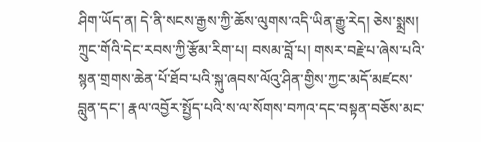ཤིག་ཡོད་ན། དེ་ནི་སངས་རྒྱས་ཀྱི་ཆོས་ལུགས་འདི་ཡིན་རྒྱུ་རེད། ཅེས་སྨྲས། ཀྲུང་གོའི་དེང་རབས་ཀྱི་རྩོམ་རིག་པ། བསམ་བློ་པ། གསར་བརྗེ་པ་ཞེས་པའི་སྙན་གྲགས་ཆེན་པོ་ཐོབ་པའི་སྐུ་ཞབས་ལོའུ་ཤིན་གྱིས་ཀྱང་མདོ་མཛངས་བླུན་དང་། རྣལ་འབྱོར་སྤྱོད་པའི་ས་ལ་སོགས་བཀའ་དང་བསྟན་བཅོས་མང་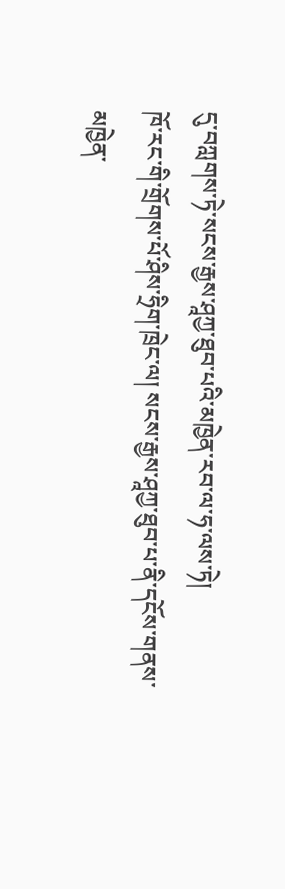དུ་བཀླགས་ཏེ་སངས་རྒྱས་ཤཱཀྱ་ཐུབ་པའི་མཁྱེན་རབ་ལ་ཧ་ལས་ཏེ།
ཁོ་རང་གི་གྲོགས་པོ་ཤིས་ཧྲིག་ཁྲེང་ལ། སངས་རྒྱས་ཤཱཀྱ་ཐུབ་པ་ནི་དངོས་གནས་མཁྱེན་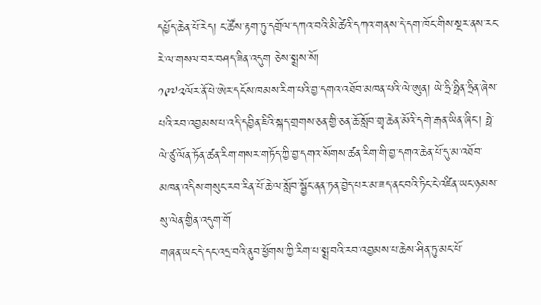དཔྱོད་ཆེན་པོ་རེད། ང་ཚོས་རྟག་ཏུ་དགྲོལ་དཀའ་བའི་མི་ཚེའི་དཀའ་གནས་དེ་དག་ཁོང་གིས་སྔར་ནས་རང་རེ་ལ་གསལ་བར་བཤད་ཟིན་འདུག ཅེས་སྨྲས་སོ།
༡༩༧༢ལོར་ནོ་པེ་ཨེར་དངོས་ཁམས་རིག་པའི་བྱ་དགའ་འཐོབ་མཁན་པའི་ལེ་ཨུན། ཡེ་ཧྲི་ཧྥིན་ཧྲིན་ཞེས་པའི་རབ་འབྱམས་པ་འདི་དབྱིན་ཇིའི་སྐད་གྲགས་ཅན་གྱི་ཅན་ཆོ་སློབ་གྲྭ་ཆེན་མོའི་དགེ་རྒན་ཡིན་ཞིང་། ཧྥེ་ལེ་ཙུ་ལོན་ཏོན་ཚན་རིག་གསར་གཏོད་ཀྱི་བྱ་དགའ་སོགས་ཚན་རིག་གི་བྱ་དགའ་ཆེན་པོ་དུ་མ་འཐོབ་མཁན་འདིས་གསུང་རབ་རིན་པོ་ཆེ་ལ་སློབ་སྦྱོང་ནན་ཏན་བྱེད་པར་མ་ཟད་ནང་བའི་ཏིང་ངེ་འཛིན་ཡང་ཉམས་སུ་ལེན་གྱིན་འདུག་གོ
གཞན་ཡང་དེ་དང་འདྲ་བའི་ནུབ་ཕྱོགས་ཀྱི་རིག་པ་སྨྲ་བའི་རབ་འབྱམས་པ་ཆེས་ཤིན་ཏུ་མང་པོ་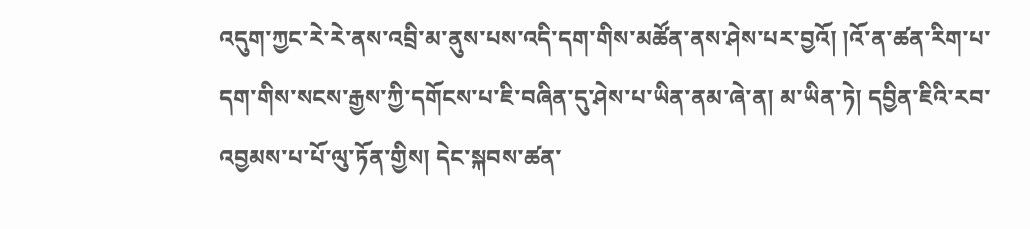འདུག་ཀྱང་རེ་རེ་ནས་འབྲི་མ་ནུས་པས་འདི་དག་གིས་མཚོན་ནས་ཤེས་པར་བྱའོ། །འོ་ན་ཚན་རིག་པ་དག་གིས་སངས་རྒྱས་ཀྱི་དགོངས་པ་ཇི་བཞིན་དུ་ཤེས་པ་ཡིན་ནམ་ཞེ་ན། མ་ཡིན་ཏེ། དབྱིན་ཇིའི་རབ་འབྱམས་པ་པོ་ལུ་ཏོན་གྱིས། དེང་སྐབས་ཚན་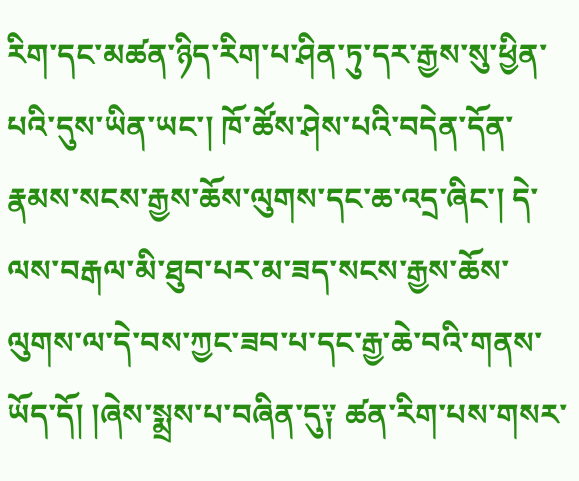རིག་དང་མཚན་ཉིད་རིག་པ་ཤིན་ཏུ་དར་རྒྱས་སུ་ཕྱིན་པའི་དུས་ཡིན་ཡང་། ཁོ་ཚོས་ཤེས་པའི་བདེན་དོན་རྣམས་སངས་རྒྱས་ཆོས་ལུགས་དང་ཆ་འདྲ་ཞིང་། དེ་ལས་བརྒལ་མི་ཐུབ་པར་མ་ཟད་སངས་རྒྱས་ཆོས་ལུགས་ལ་དེ་བས་ཀྱང་ཟབ་པ་དང་རྒྱ་ཆེ་བའི་གནས་ཡོད་དོ། །ཞེས་སྨྲས་པ་བཞིན་དུ༑ ཚན་རིག་པས་གསར་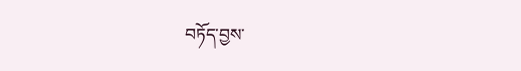བཏོད་བྱས་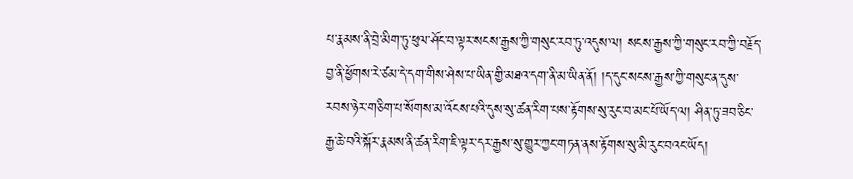པ་རྣམས་ནི་བྲེ་མིག་ཏུ་ཕུལ་ཤོང་བ་ལྟར་སངས་རྒྱས་ཀྱི་གསུང་རབ་ཏུ་འདུས་ལ། སངས་རྒྱས་ཀྱི་གསུང་རབ་ཀྱི་བརྗོད་བྱ་ནི་ཕྱོགས་རེ་ཙམ་དེ་དག་གིས་ཤེས་པ་ཡིན་གྱི་མཐའ་དག་ནི་མ་ཡིན་ནོ། །ད་དུང་སངས་རྒྱས་ཀྱི་གསུང་ན་དུས་རབས་ཉེར་གཅིག་པ་སོགས་མ་འོངས་པའི་དུས་སུ་ཚན་རིག་པས་རྟོགས་སུ་རུང་བ་མང་པོ་ཡོད་ལ། ཤིན་ཏུ་ཟབ་ཅིང་རྒྱ་ཆེ་བའི་སྐོར་རྣམས་ནི་ཚན་རིག་ཇི་ལྟར་དར་རྒྱས་སུ་གྱུར་ཀྱང་གཏན་ནས་རྟོགས་སུ་མི་རུང་བའང་ཡོད།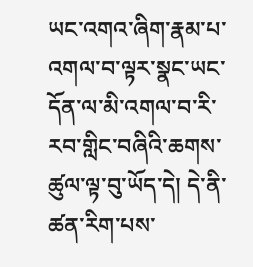ཡང་འགའ་ཞིག་རྣམ་པ་འགལ་བ་ལྟར་སྣང་ཡང་དོན་ལ་མི་འགལ་བ་རི་རབ་གླིང་བཞིའི་ཆགས་ཚུལ་ལྟ་བུ་ཡོད་དེ། དེ་ནི་ཚན་རིག་པས་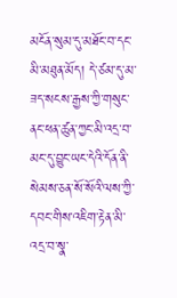མངོན་སུམ་དུ་མཐོང་བ་དང་མི་མཐུན་མོད། དེ་ཙམ་དུ་མ་ཟད་སངས་རྒྱས་ཀྱི་གསུང་ནང་ཕན་ཚུན་ཀྱང་མི་འདྲ་བ་མང་དུ་བྱུང་ཡང་དེའི་དོན་ནི་སེམས་ཅན་སོ་སོའི་ལས་ཀྱི་དབང་གིས་འཇིག་རྟེན་མི་འདྲ་བ་སྣ་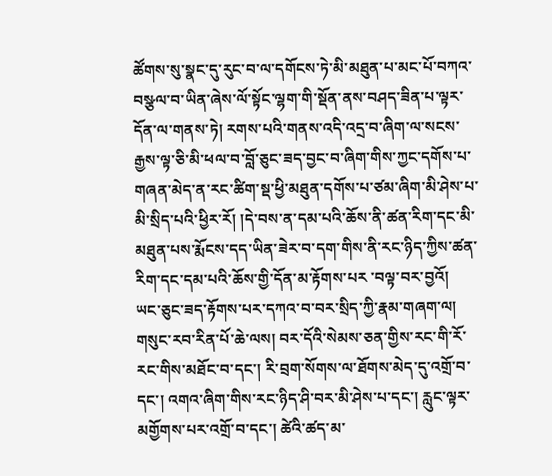ཚོགས་སུ་སྣང་དུ་རུང་བ་ལ་དགོངས་ཏེ་མི་མཐུན་པ་མང་པོ་བཀའ་བསྩལ་བ་ཡིན་ཞེས་ལོ་སྟོང་ལྷག་གི་སྡོན་ནས་བཤད་ཟིན་པ་ལྟར་དོན་ལ་གནས་ཏེ། རགས་པའི་གནས་འདི་འདྲ་བ་ཞིག་ལ་སངས་རྒྱས་ལྟ་ཅི་མི་ཕལ་བ་བློ་ཅུང་ཟད་བྱང་བ་ཞིག་གིས་ཀྱང་དགོས་པ་གཞན་མེད་ན་རང་ཚིག་སྡ་ཕྱི་མཐུན་དགོས་པ་ཙམ་ཞིག་མི་ཤེས་པ་མི་སྲིད་པའི་ཕྱིར་རོ། །དེ་བས་ན་དམ་པའི་ཆོས་ནི་ཚན་རིག་དང་མི་མཐུན་པས་རྨོངས་དད་ཡིན་ཟེར་བ་དག་གིས་ནི་རང་ཉིད་ཀྱིས་ཚན་རིག་དང་དམ་པའི་ཆོས་གྱི་དོན་མ་རྟོགས་པར ་བལྟ་བར་བྱའོ།
ཡང་ཅུང་ཟད་རྟོགས་པར་དཀའ་བ་བར་སྲིད་ཀྱི་རྣམ་གཞག་ལ། གསུང་རབ་རིན་པོ་ཆེ་ལས། བར་དོའི་སེམས་ཅན་གྱིས་རང་གི་རོ་རང་གིས་མཐོང་བ་དང་། རི་བྲག་སོགས་ལ་ཐོགས་མེད་དུ་འགྲོ་བ་དང་། འགའ་ཞིག་གིས་རང་ཉིད་ཤི་བར་མི་ཤེས་པ་དང་། རླུང་ལྟར་མགྱོགས་པར་འགྲོ་བ་དང་། ཚེའི་ཚད་མ་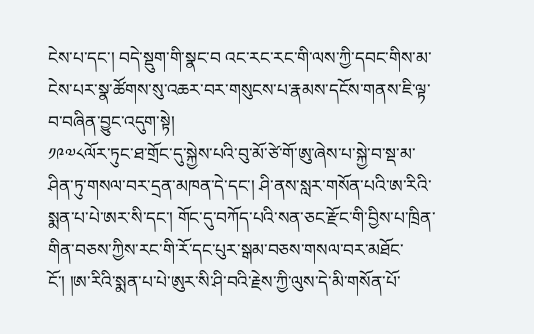ངེས་པ་དང་། བདེ་སྡུག་གི་སྣང་བ འང་རང་རང་གི་ལས་ཀྱི་དབང་གིས་མ་ངེས་པར་སྣ་ཚོགས་སུ་འཆར་བར་གསུངས་པ་རྣམས་དངོས་གནས་ཇི་ལྟ་བ་བཞིན་བྱུང་འདུག་སྟེ།
༡༩༧༨ལོར་ཏུང་ཐ་གྲོང་དུ་སྐྱེས་པའི་བུ་མོ་ཙེ་གོ་ཨུ་ཞེས་པ་སྐྱེ་བ་སྡ་མ་ཤིན་ཏུ་གསལ་བར་དྲན་མཁན་དེ་དང་། ཤི་ནས་སླར་གསོན་པའི་ཨ་རིའི་སྨན་པ་པེ་ཨར་སི་དང་། གོང་དུ་བཀོད་པའི་སན་ཅང་རྫོང་གི་བྱིས་པ་ཁྲིན་གིན་བཅས་ཀྱིས་རང་གི་རོ་དང་པུར་སྒམ་བཅས་གསལ་བར་མཐོང་ངོ་། །ཨ་རིའི་སྨན་པ་པེ་ཨུར་སི་ཤི་བའི་རྗེས་ཀྱི་ལུས་དེ་མི་གསོན་པོ་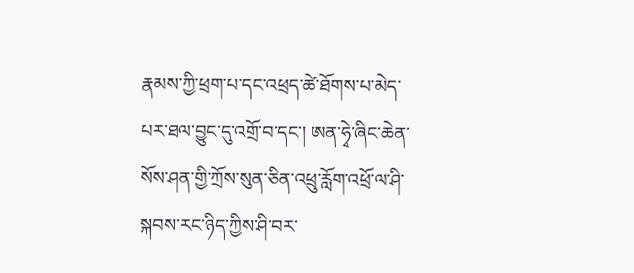རྣམས་ཀྱི་ཕྲག་པ་དང་འཕྲད་ཚེ་ཐོགས་པ་མེད་པར་ཐལ་བྱུང་དུ་འགྲོ་བ་དང་། ཨན་ཧྭེ་ཞིང་ཆེན་སོས་ཤན་གྱི་ཀྲོས་སུན་ཅིན་འཕྲུ་རློག་འཕྲོ་ལ་ཤི་སྐབས་རང་ཉིད་ཀྱིས་ཤི་བར་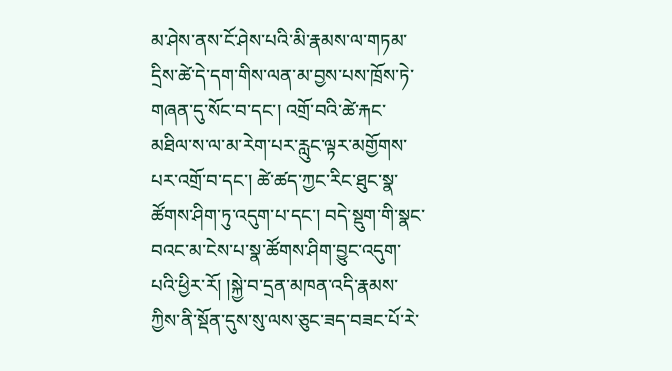མ་ཤེས་ནས་ངོ་ཤེས་པའི་མི་རྣམས་ལ་གཏམ་དྲིས་ཚེ་དེ་དག་གིས་ལན་མ་བྱས་པས་ཁྲོས་ཏེ་གཞན་དུ་སོང་བ་དང་། འགྲོ་བའི་ཚེ་རྐང་མཐིལ་ས་ལ་མ་རེག་པར་རླུང་ལྟར་མགྱོགས་པར་འགྲོ་བ་དང་། ཚེ་ཚད་ཀྱང་རིང་ཐུང་སྣ་ཚོགས་ཤིག་ཏུ་འདུག་པ་དང་། བདེ་སྡུག་གི་སྣང་བའང་མ་ངེས་པ་སྣ་ཚོགས་ཤིག་བྱུང་འདུག་པའི་ཕྱིར་རོ། །སྐྱེ་བ་དྲན་མཁན་འདི་རྣམས་ཀྱིས་ནི་སྡོན་དུས་སུ་ལས་ཅུང་ཟད་བཟང་པོ་རེ་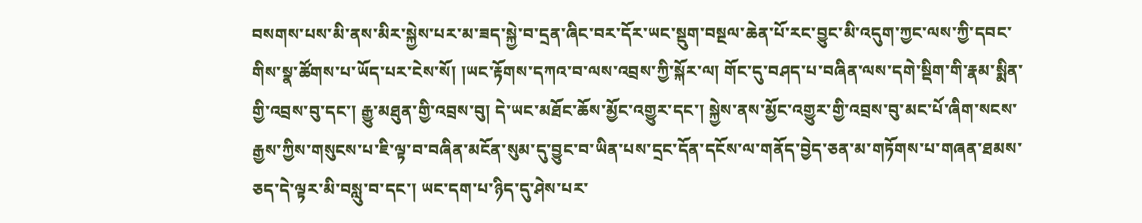བསགས་པས་མི་ནས་མིར་སྐྱེས་པར་མ་ཟད་སྐྱེ་བ་དྲན་ཞིང་བར་དོར་ཡང་སྡུག་བསྔལ་ཆེན་པོ་རང་བྱུང་མི་འདུག་ཀྱང་ལས་ཀྱི་དབང་གིས་སྣ་ཚོགས་པ་ཡོད་པར་ངེས་སོ། །ཡང་རྟོགས་དཀའ་བ་ལས་འབྲས་ཀྱི་སྐོར་ལ། གོང་དུ་བཤད་པ་བཞིན་ལས་དགེ་སྡིག་གི་རྣམ་སྨིན་གྱི་འབྲས་བུ་དང་། རྒྱུ་མཐུན་གྱི་འབྲས་བུ། དེ་ཡང་མཐོང་ཆོས་མྱོང་འགྱུར་དང་། སྐྱེས་ནས་མྱོང་འགྱུར་གྱི་འབྲས་བུ་མང་པོ་ཞིག་སངས་རྒྱས་ཀྱིས་གསུངས་པ་ཇི་ལྟ་བ་བཞིན་མངོན་སུམ་དུ་བྱུང་བ་ཡིན་པས་དྲང་དོན་དངོས་ལ་གནོད་བྱེད་ཅན་མ་གཏོགས་པ་གཞན་ཐམས་ཅད་དེ་ལྟར་མི་བསླུ་བ་དང་། ཡང་དག་པ་ཉིད་དུ་ཤེས་པར་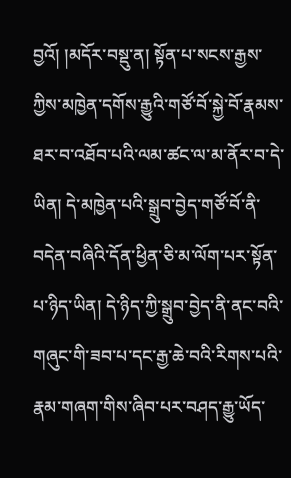བྱའོ། །མདོར་བསྡུ་ན། སྟོན་པ་སངས་རྒྱས་ཀྱིས་མཁྱེན་དགོས་རྒྱུའི་གཙོ་བོ་སྐྱེ་བོ་རྣམས་ཐར་བ་འཐོབ་པའི་ལམ་ཚང་ལ་མ་ནོར་བ་དེ་ཡིན། དེ་མཁྱེན་པའི་སྒྲུབ་བྱེད་གཙོ་བོ་ནི་བདེན་བཞིའི་དོན་ཕྱིན་ཅི་མ་ལོག་པར་སྟོན་པ་ཉིད་ཡིན། དེ་ཉིད་ཀྱི་སྒྲུབ་བྱེད་ནི་ནང་བའི་གཞུང་གི་ཟབ་པ་དང་རྒྱ་ཆེ་བའི་རིགས་པའི་རྣམ་གཞག་གིས་ཞིབ་པར་བཤད་རྒྱུ་ཡོད་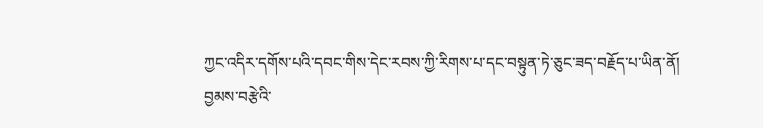ཀྱང་འདིར་དགོས་པའི་དབང་གིས་དེང་རབས་ཀྱི་རིགས་པ་དང་བསྟུན་ཏེ་ཅུང་ཟད་བརྗོད་པ་ཡིན་ནོ།
བྱམས་བརྩེའི་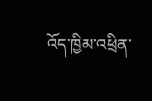འོད་ཁྱིམ་འཕྲིན་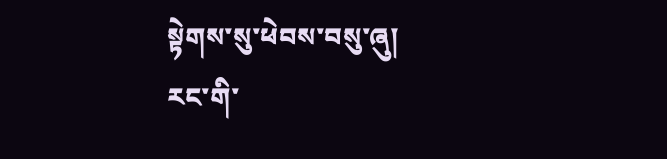སྟེགས་སུ་ཕེབས་བསུ་ཞུ།
རང་གི་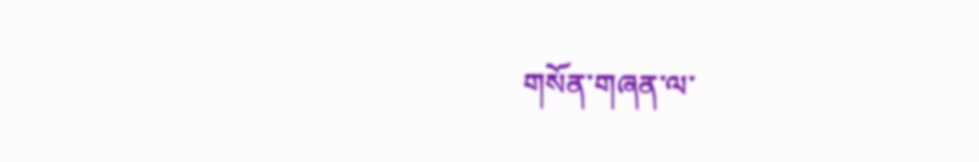གསོན་གཞན་ལ་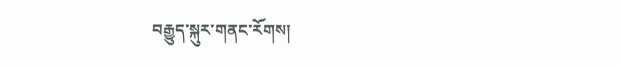བརྒྱུད་སྐུར་གནང་རོགས།